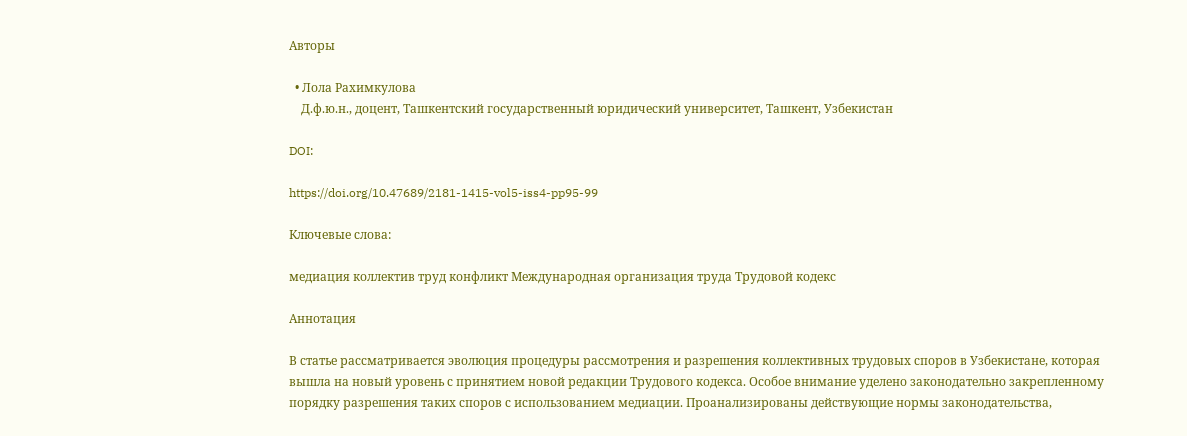Авторы

  • Лола Рахимкулова
    Д.ф.ю.н., доцент, Ташкентский государственный юридический университет, Ташкент, Узбекистан

DOI:

https://doi.org/10.47689/2181-1415-vol5-iss4-pp95-99

Ключевые слова:

медиация коллектив труд конфликт Международная организация труда Трудовой кодекс

Аннотация

В статье рассматривается эволюция процедуры рассмотрения и разрешения коллективных трудовых споров в Узбекистане, которая вышла на новый уровень с принятием новой редакции Трудового кодекса. Особое внимание уделено законодательно закрепленному порядку разрешения таких споров с использованием медиации. Проанализированы действующие нормы законодательства,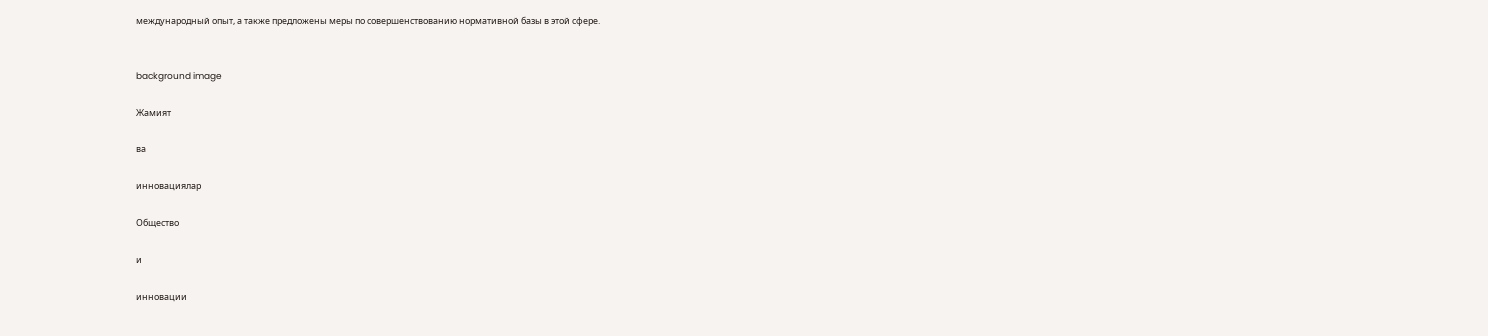международный опыт, а также предложены меры по совершенствованию нормативной базы в этой сфере.


background image

Жамият

ва

инновациялар

Общество

и

инновации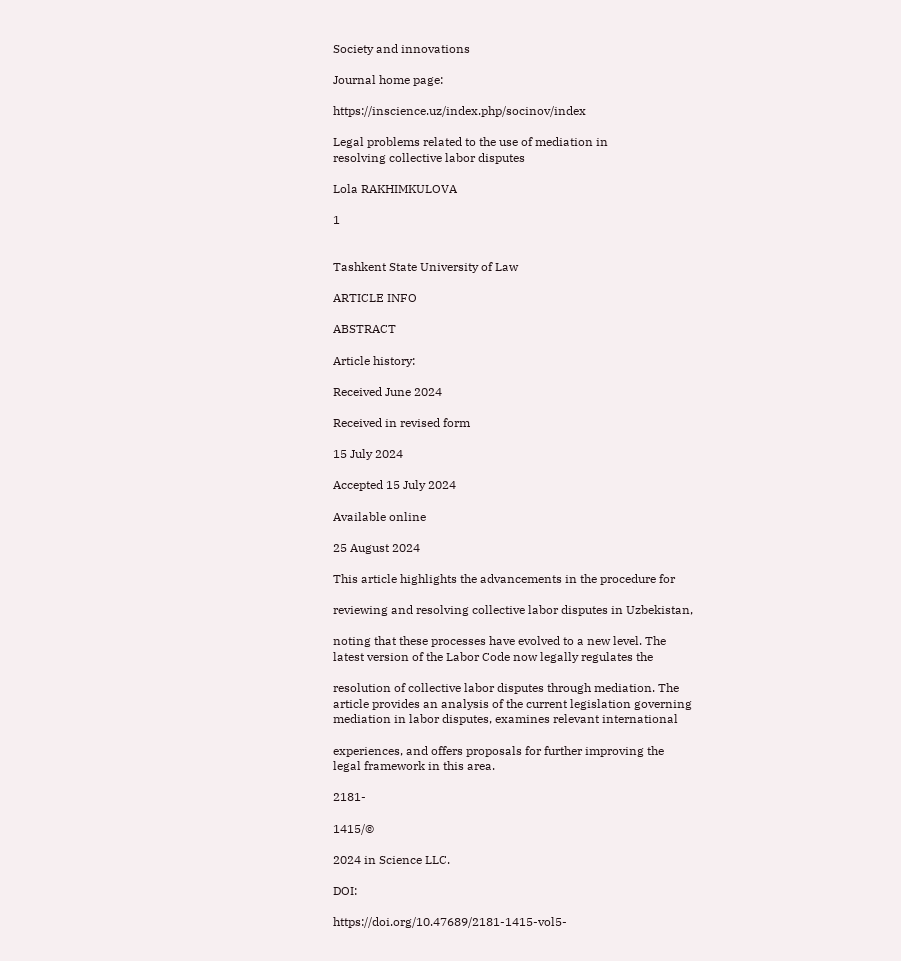Society and innovations

Journal home page:

https://inscience.uz/index.php/socinov/index

Legal problems related to the use of mediation in
resolving collective labor disputes

Lola RAKHIMKULOVA

1


Tashkent State University of Law

ARTICLE INFO

ABSTRACT

Article history:

Received June 2024

Received in revised form

15 July 2024

Accepted 15 July 2024

Available online

25 August 2024

This article highlights the advancements in the procedure for

reviewing and resolving collective labor disputes in Uzbekistan,

noting that these processes have evolved to a new level. The
latest version of the Labor Code now legally regulates the

resolution of collective labor disputes through mediation. The
article provides an analysis of the current legislation governing
mediation in labor disputes, examines relevant international

experiences, and offers proposals for further improving the
legal framework in this area.

2181-

1415/©

2024 in Science LLC.

DOI:

https://doi.org/10.47689/2181-1415-vol5-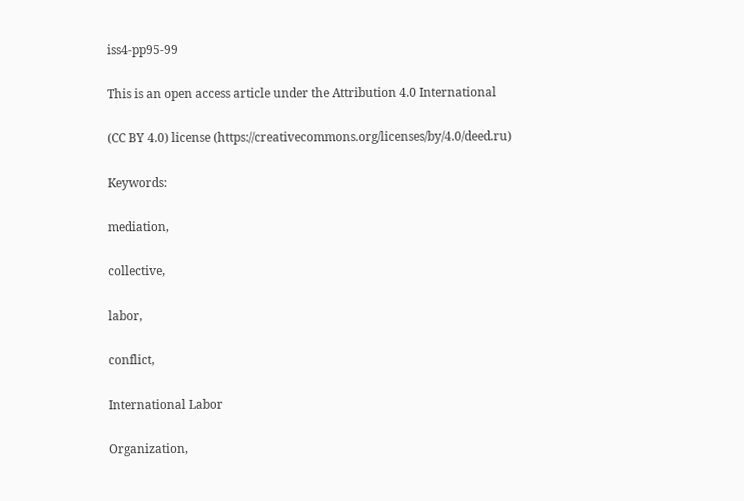iss4-pp95-99

This is an open access article under the Attribution 4.0 International

(CC BY 4.0) license (https://creativecommons.org/licenses/by/4.0/deed.ru)

Keywords:

mediation,

collective,

labor,

conflict,

International Labor

Organization,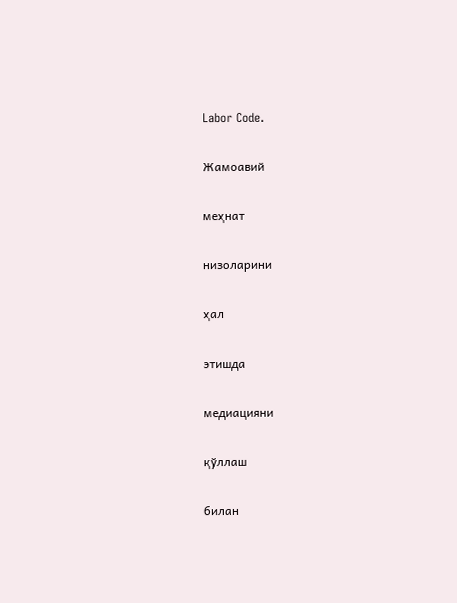Labor Code.

Жамоавий

меҳнат

низоларини

ҳал

этишда

медиацияни

қўллаш

билан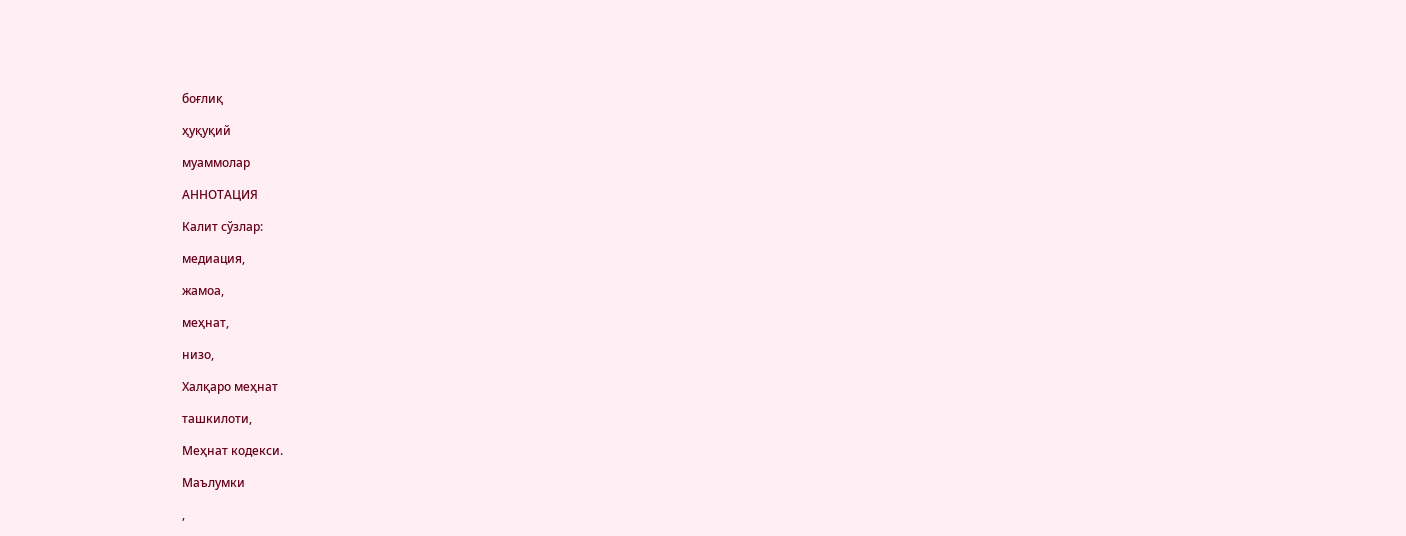боғлиқ

ҳуқуқий

муаммолар

АННОТАЦИЯ

Калит сўзлар:

медиация,

жамоа,

меҳнат,

низо,

Халқаро меҳнат

ташкилоти,

Меҳнат кодекси.

Маълумки

,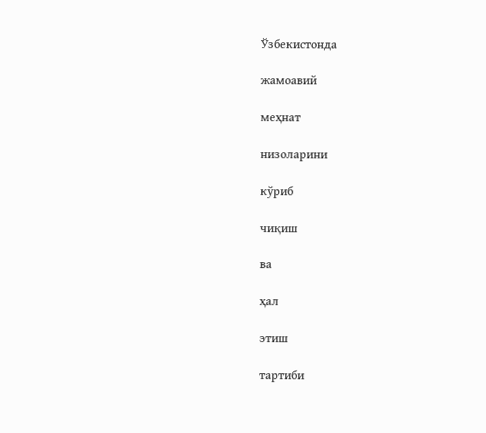Ўзбекистонда

жамоавий

меҳнат

низоларини

кўриб

чиқиш

ва

ҳал

этиш

тартиби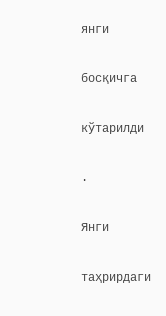янги

босқичга

кўтарилди

.

Янги

таҳрирдаги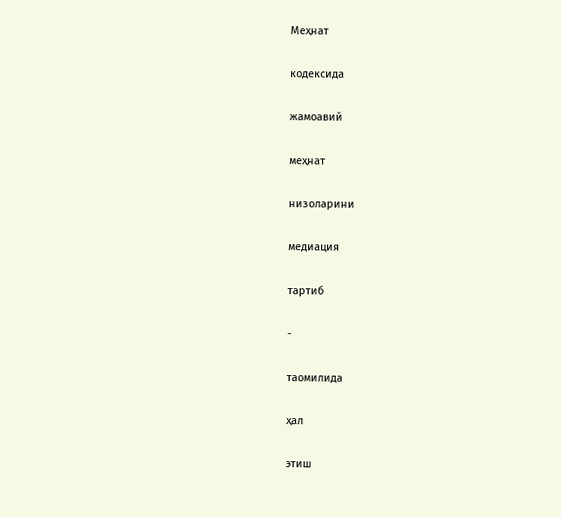Меҳнат

кодексида

жамоавий

меҳнат

низоларини

медиация

тартиб

-

таомилида

ҳал

этиш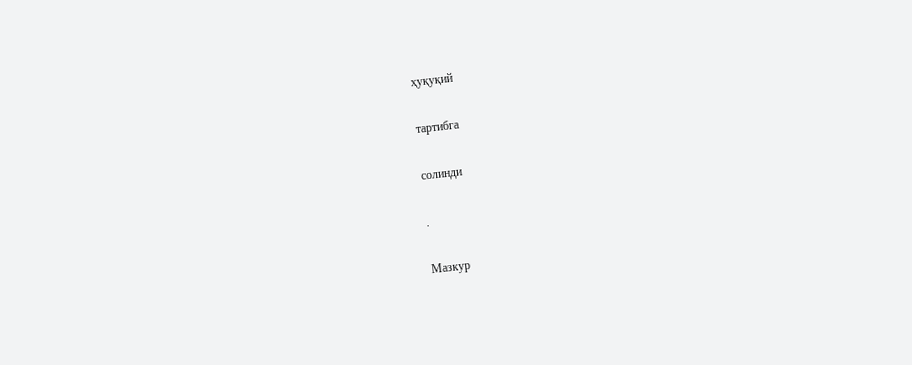ҳуқуқий

тартибга

солинди

.

Мазкур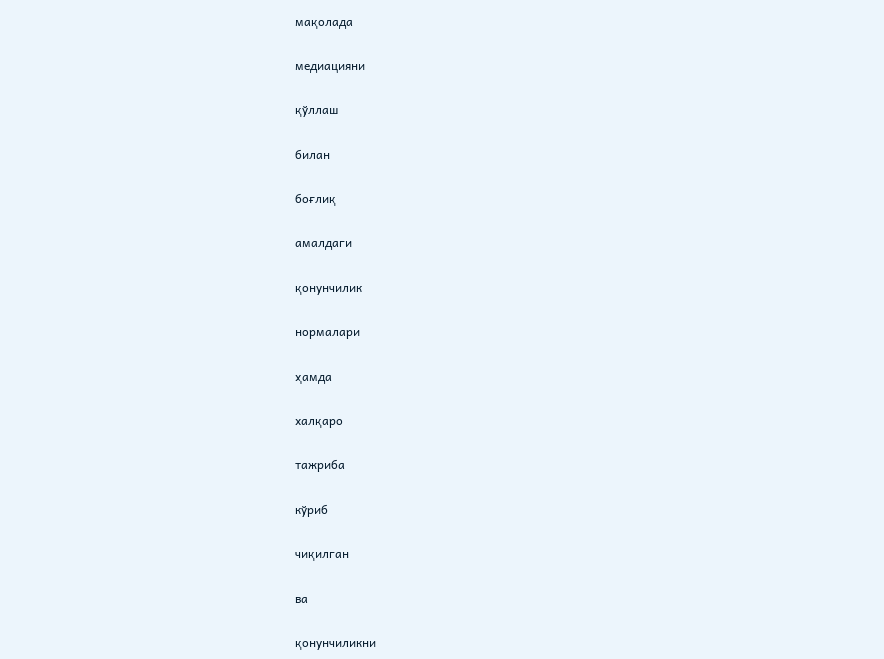мақолада

медиацияни

қўллаш

билан

боғлиқ

амалдаги

қонунчилик

нормалари

ҳамда

халқаро

тажриба

кўриб

чиқилган

ва

қонунчиликни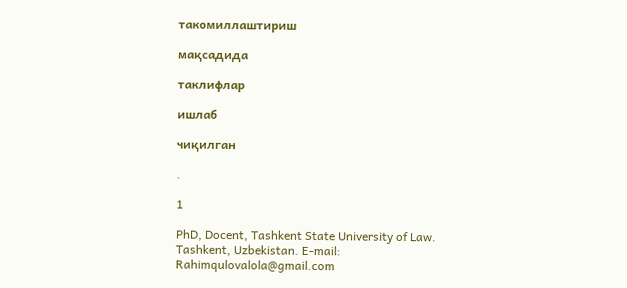такомиллаштириш

мақсадида

таклифлар

ишлаб

чиқилган

.

1

PhD, Docent, Tashkent State University of Law. Tashkent, Uzbekistan. E-mail: Rahimqulovalola@gmail.com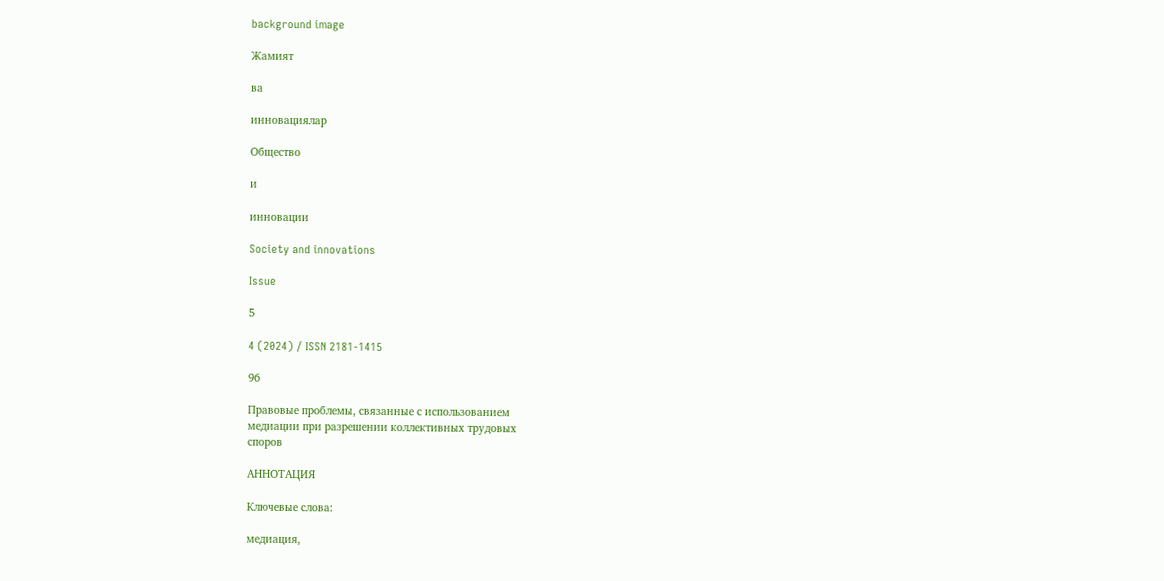background image

Жамият

ва

инновациялар

Общество

и

инновации

Society and innovations

Issue

5

4 (2024) / ISSN 2181-1415

96

Правовые проблемы, связанные с использованием
медиации при разрешении коллективных трудовых
споров

АННОТАЦИЯ

Ключевые слова:

медиация,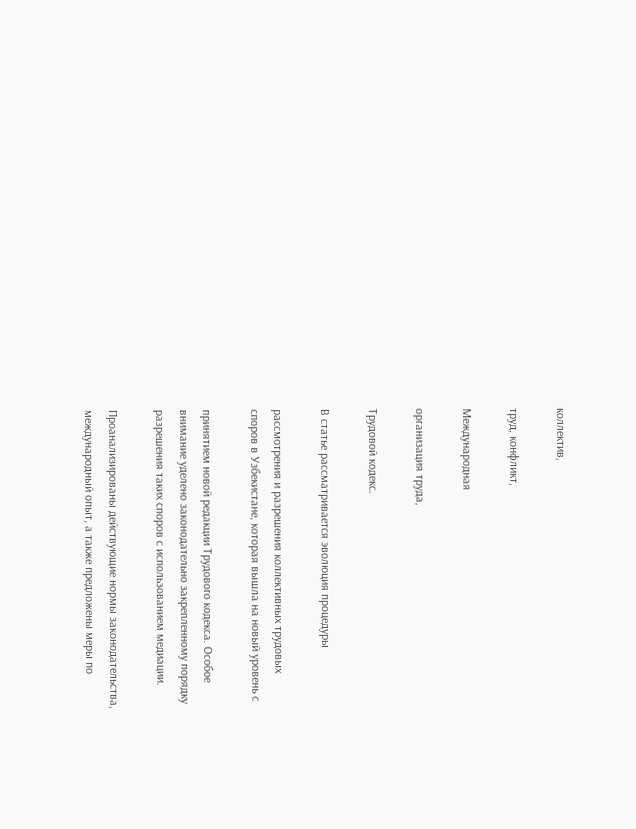коллектив,

труд, конфликт,

Международная

организация труда,

Трудовой кодекс.

В статье рассматривается эволюция процедуры

рассмотрения и разрешения коллективных трудовых
споров в Узбекистане, которая вышла на новый уровень с

принятием новой редакции Трудового кодекса. Особое
внимание уделено законодательно закрепленному порядку
разрешения таких споров с использованием медиации.

Проанализированы действующие нормы законодательства,
международный опыт, а также предложены меры по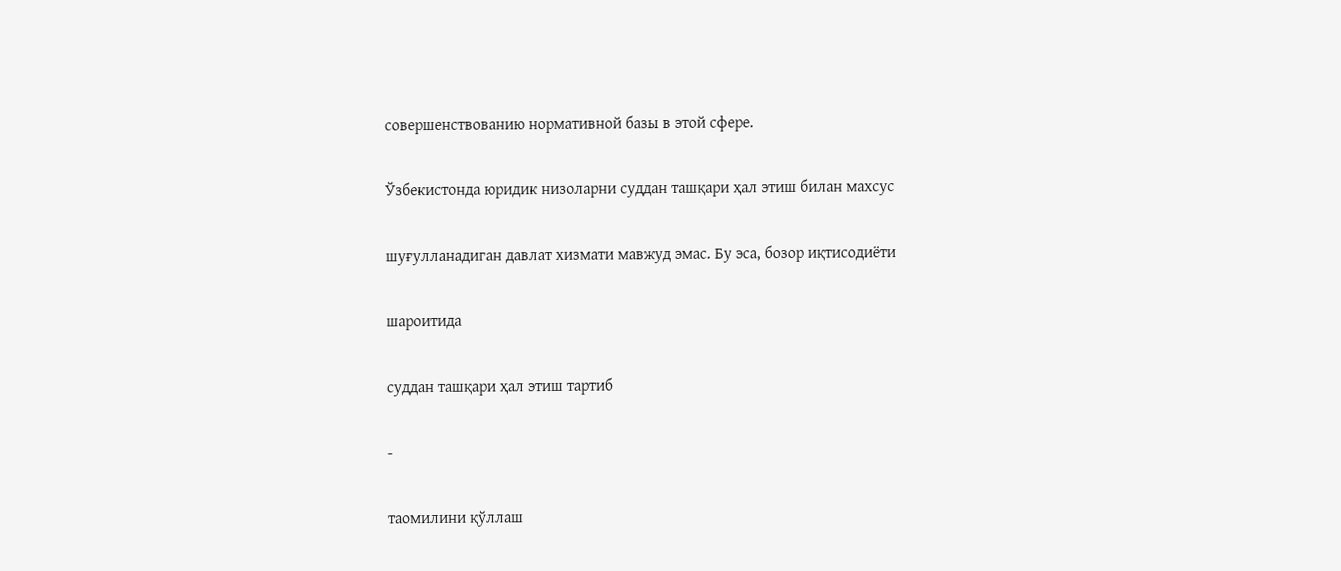совершенствованию нормативной базы в этой сфере.

Ўзбекистонда юридик низоларни суддан ташқари ҳал этиш билан махсус

шуғулланадиган давлат хизмати мавжуд эмас. Бу эса, бозор иқтисодиёти

шароитида

суддан ташқари ҳал этиш тартиб

-

таомилини қўллаш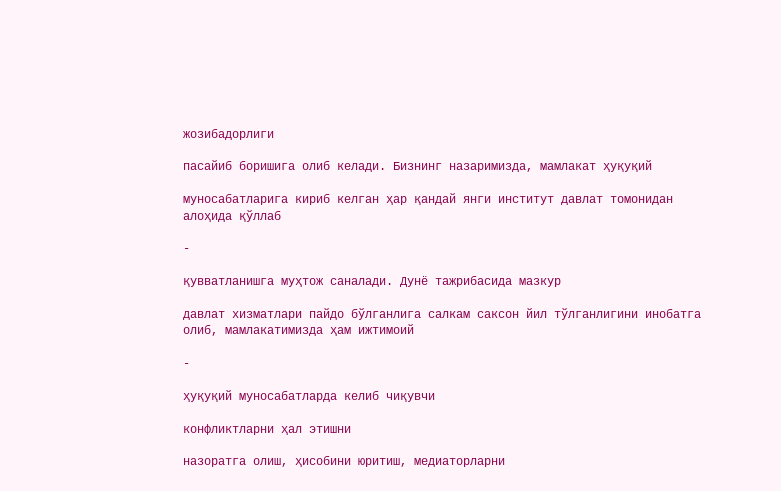жозибадорлиги

пасайиб боришига олиб келади. Бизнинг назаримизда, мамлакат ҳуқуқий

муносабатларига кириб келган ҳар қандай янги институт давлат томонидан
алоҳида қўллаб

-

қувватланишга муҳтож саналади. Дунё тажрибасида мазкур

давлат хизматлари пайдо бўлганлига салкам саксон йил тўлганлигини инобатга
олиб, мамлакатимизда ҳам ижтимоий

-

ҳуқуқий муносабатларда келиб чиқувчи

конфликтларни ҳал этишни

назоратга олиш, ҳисобини юритиш, медиаторларни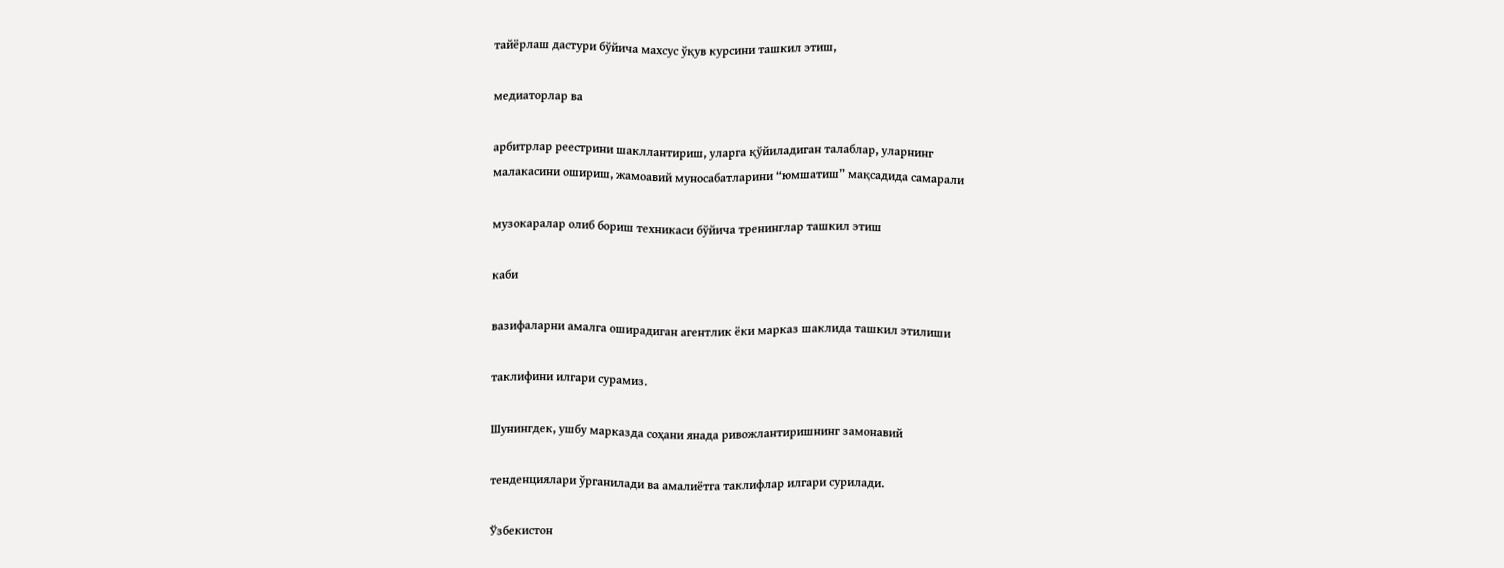тайёрлаш дастури бўйича махсус ўқув курсини ташкил этиш,

медиаторлар ва

арбитрлар реестрини шакллантириш, уларга қўйиладиган талаблар, уларнинг
малакасини ошириш, жамоавий муносабатларини “юмшатиш” мақсадида самарали

музокаралар олиб бориш техникаси бўйича тренинглар ташкил этиш

каби

вазифаларни амалга оширадиган агентлик ёки марказ шаклида ташкил этилиши

таклифини илгари сурамиз.

Шунингдек, ушбу марказда соҳани янада ривожлантиришнинг замонавий

тенденциялари ўрганилади ва амалиётга таклифлар илгари сурилади.

Ўзбекистон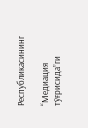Республикасининг

“Медиация тўғрисида”ги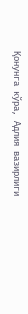Қонунга кўра, Адлия вазирлиги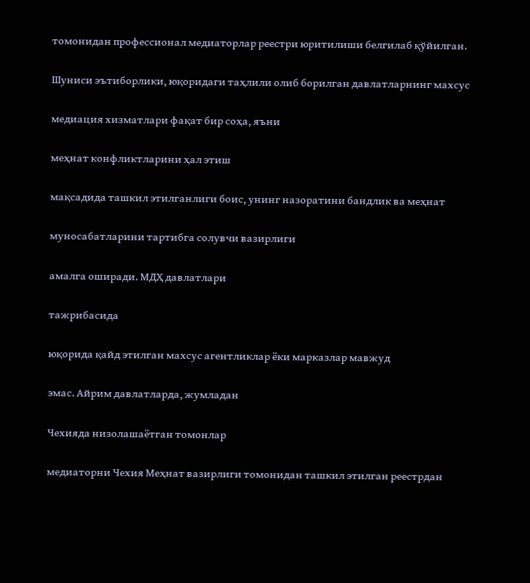томонидан профессионал медиаторлар реестри юритилиши белгилаб қўйилган.

Шуниси эътиборлики, юқоридаги таҳлили олиб борилган давлатларнинг махсус

медиация хизматлари фақат бир соҳа, яъни

меҳнат конфликтларини ҳал этиш

мақсадида ташкил этилганлиги боис, унинг назоратини бандлик ва меҳнат

муносабатларини тартибга солувчи вазирлиги

амалга оширади. МДҲ давлатлари

тажрибасида

юқорида қайд этилган махсус агентликлар ёки марказлар мавжуд

эмас. Айрим давлатларда, жумладан

Чехияда низолашаётган томонлар

медиаторни Чехия Меҳнат вазирлиги томонидан ташкил этилган реестрдан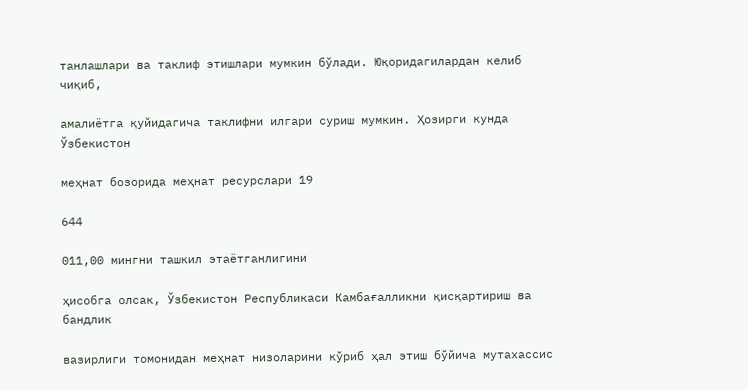танлашлари ва таклиф этишлари мумкин бўлади. Юқоридагилардан келиб чиқиб,

амалиётга қуйидагича таклифни илгари суриш мумкин. Ҳозирги кунда Ўзбекистон

меҳнат бозорида меҳнат ресурслари 19

644

011,00 мингни ташкил этаётганлигини

ҳисобга олсак, Ўзбекистон Республикаси Камбағалликни қисқартириш ва бандлик

вазирлиги томонидан меҳнат низоларини кўриб ҳал этиш бўйича мутахассис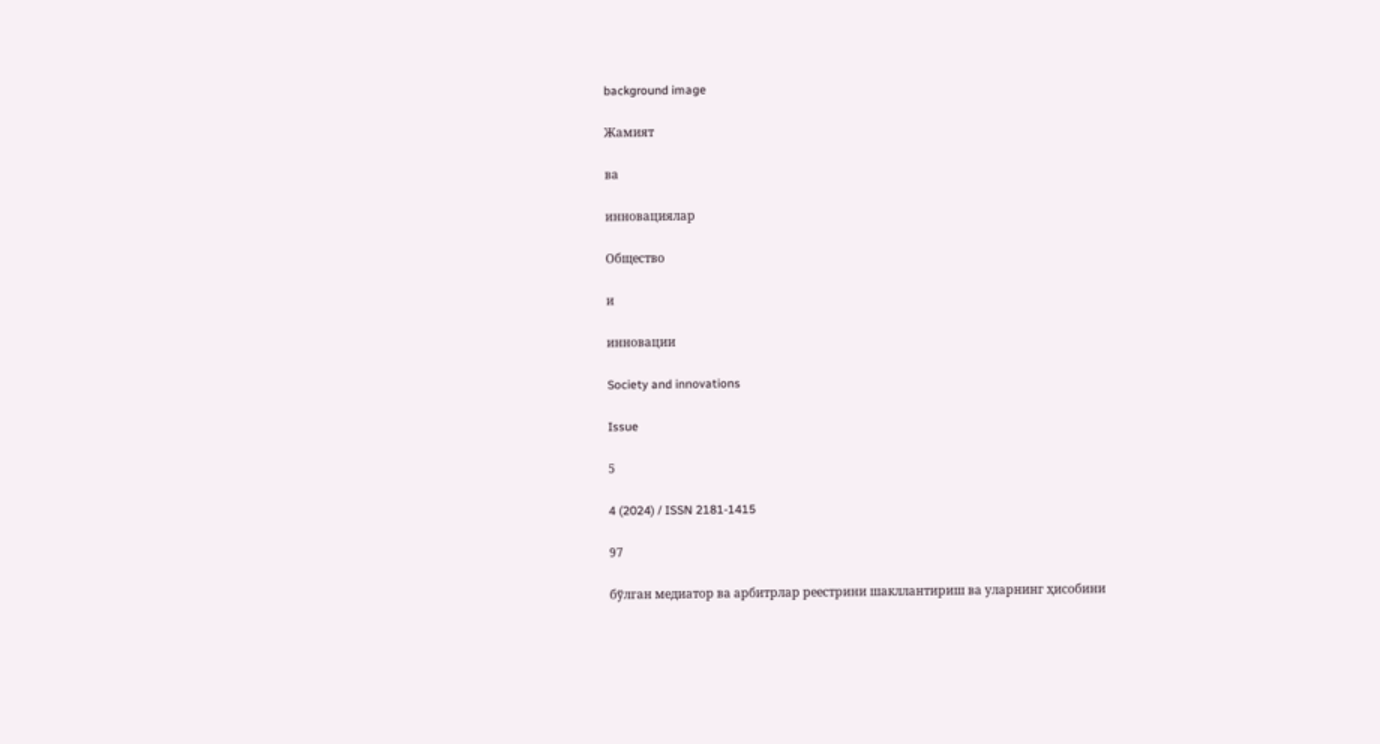background image

Жамият

ва

инновациялар

Общество

и

инновации

Society and innovations

Issue

5

4 (2024) / ISSN 2181-1415

97

бўлган медиатор ва арбитрлар реестрини шакллантириш ва уларнинг ҳисобини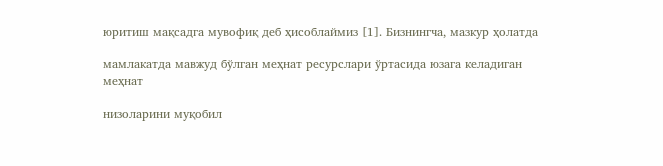юритиш мақсадга мувофиқ деб ҳисоблаймиз [1]. Бизнингча, мазкур ҳолатда

мамлакатда мавжуд бўлган меҳнат ресурслари ўртасида юзага келадиган меҳнат

низоларини муқобил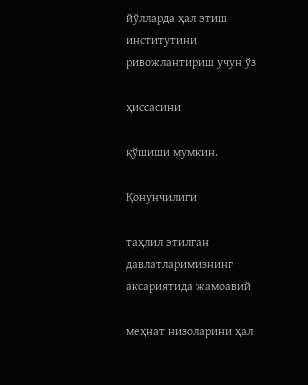йўлларда ҳал этиш институтини ривожлантириш учун ўз

ҳиссасини

қўшиши мумкин.

Қонунчилиги

таҳлил этилган давлатларимизнинг аксариятида жамоавий

меҳнат низоларини ҳал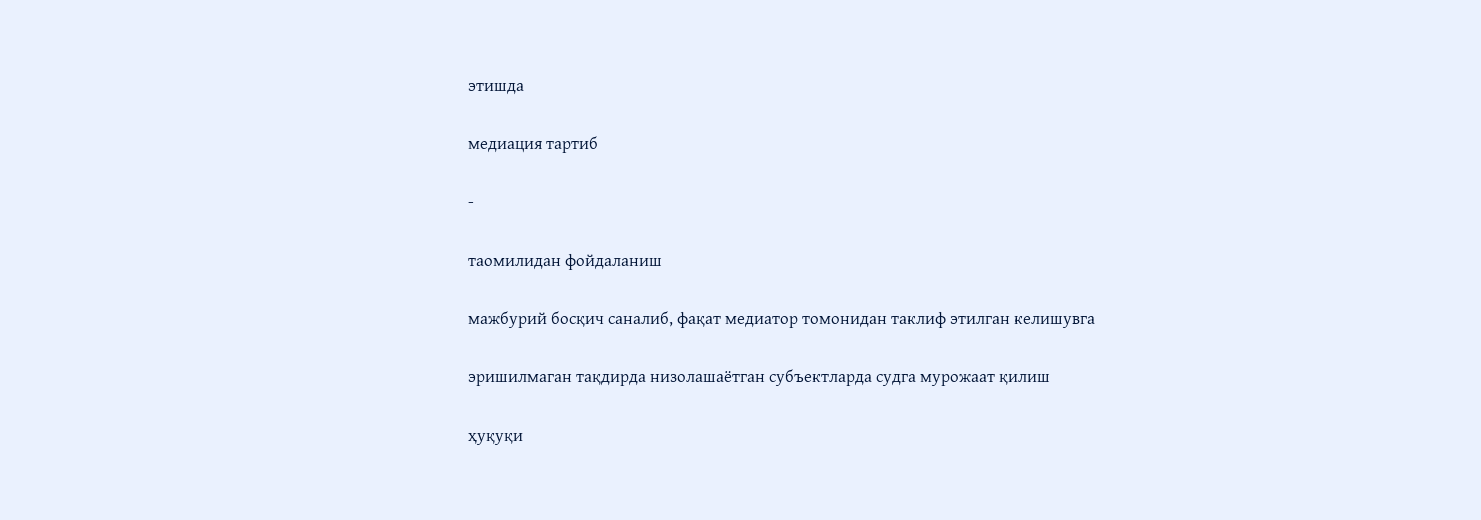этишда

медиация тартиб

-

таомилидан фойдаланиш

мажбурий босқич саналиб, фақат медиатор томонидан таклиф этилган келишувга

эришилмаган тақдирда низолашаётган субъектларда судга мурожаат қилиш

ҳуқуқи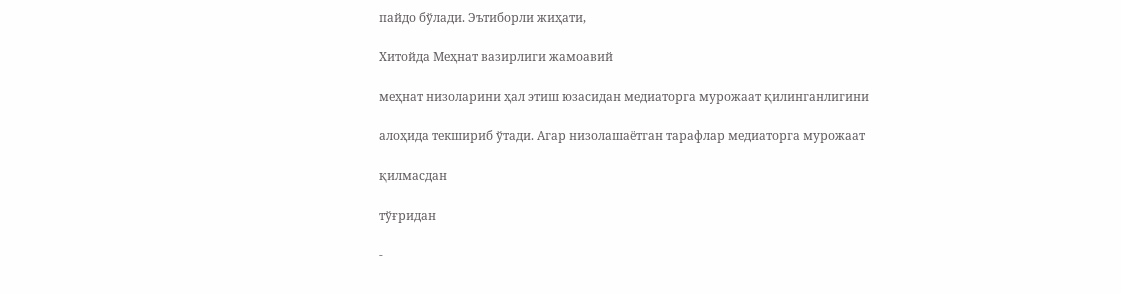пайдо бўлади. Эътиборли жиҳати,

Хитойда Меҳнат вазирлиги жамоавий

меҳнат низоларини ҳал этиш юзасидан медиаторга мурожаат қилинганлигини

алоҳида текшириб ўтади. Агар низолашаётган тарафлар медиаторга мурожаат

қилмасдан

тўғридан

-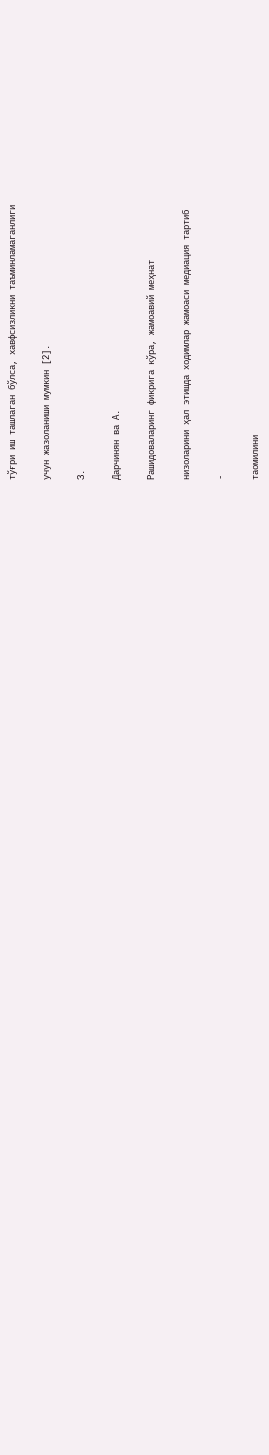тўғри иш ташлаган бўлса, хавфсизликни таъминламаганлиги

учун жазоланиши мумкин [2].

З.

Дарчинян ва А.

Рашидоваларинг фикрига кўра, жамоавий меҳнат

низоларини ҳал этишда ходимлар жамоаси медиация тартиб

-

таомилини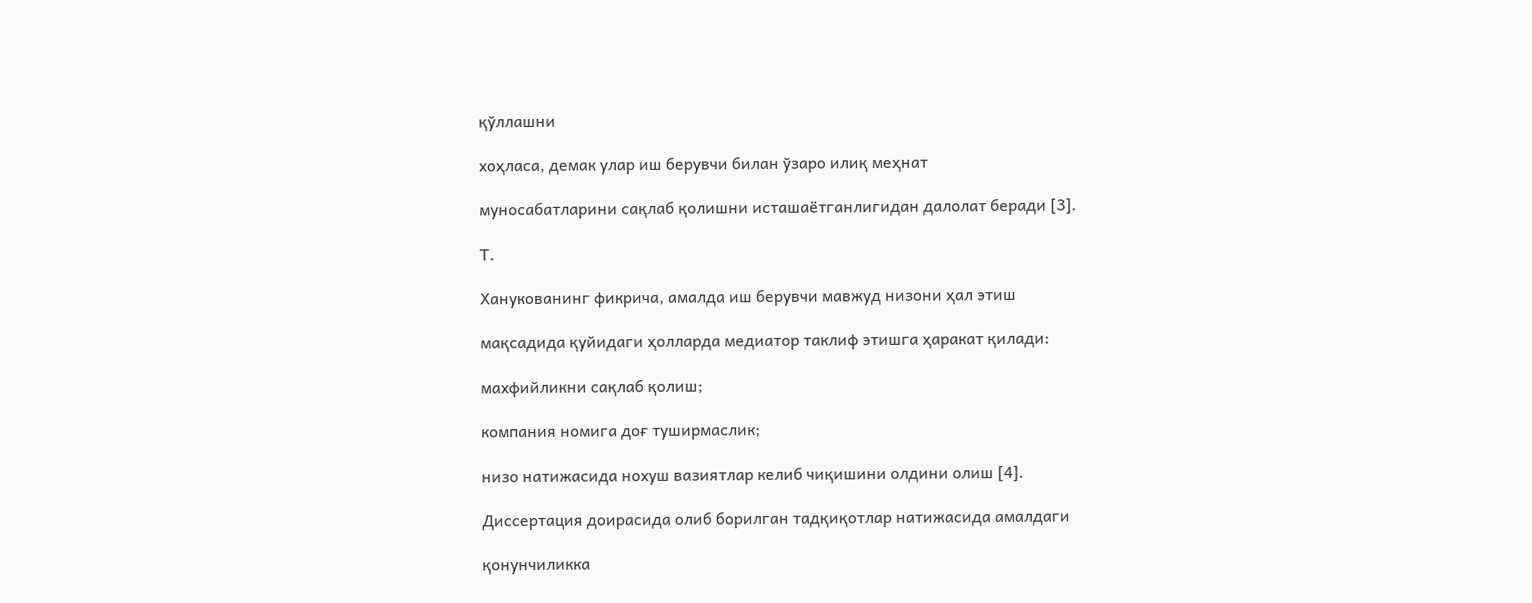қўллашни

хоҳласа, демак улар иш берувчи билан ўзаро илиқ меҳнат

муносабатларини сақлаб қолишни исташаётганлигидан далолат беради [3].

Т.

Ханукованинг фикрича, амалда иш берувчи мавжуд низони ҳал этиш

мақсадида қуйидаги ҳолларда медиатор таклиф этишга ҳаракат қилади:

махфийликни сақлаб қолиш;

компания номига доғ туширмаслик;

низо натижасида нохуш вазиятлар келиб чиқишини олдини олиш [4].

Диссертация доирасида олиб борилган тадқиқотлар натижасида амалдаги

қонунчиликка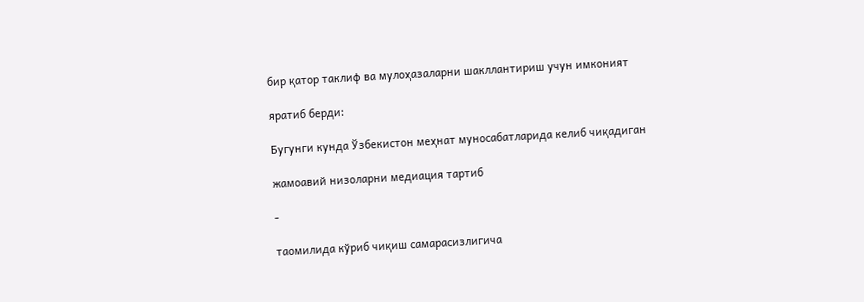бир қатор таклиф ва мулоҳазаларни шакллантириш учун имконият

яратиб берди:

Бугунги кунда Ўзбекистон меҳнат муносабатларида келиб чиқадиган

жамоавий низоларни медиация тартиб

-

таомилида кўриб чиқиш самарасизлигича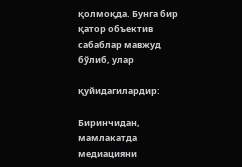қолмоқда. Бунга бир қатор объектив сабаблар мавжуд бўлиб, улар

қуйидагилардир:

Биринчидан, мамлакатда медиацияни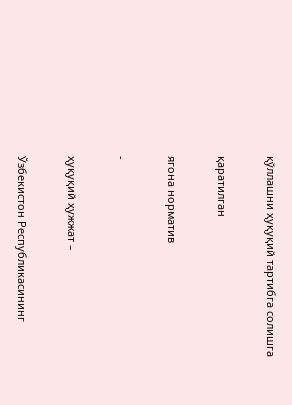қўллашни ҳуқуқий тартибга солишга

қаратилган

ягона норматив

-

ҳуқуқий ҳужжат –

Ўзбекистон Республикасининг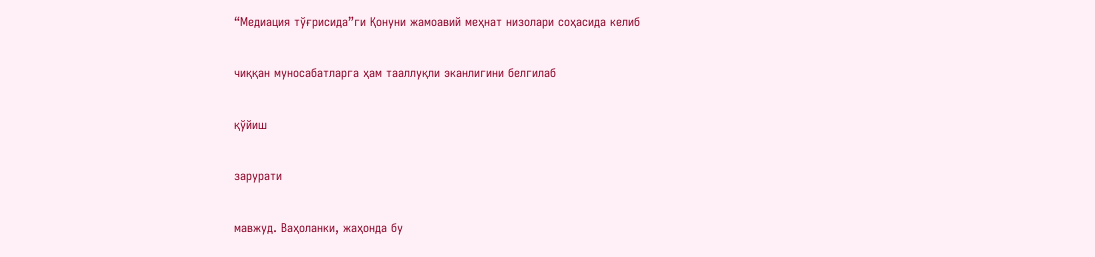“Медиация тўғрисида”ги Қонуни жамоавий меҳнат низолари соҳасида келиб

чиққан муносабатларга ҳам тааллуқли эканлигини белгилаб

қўйиш

зарурати

мавжуд. Ваҳоланки, жаҳонда бу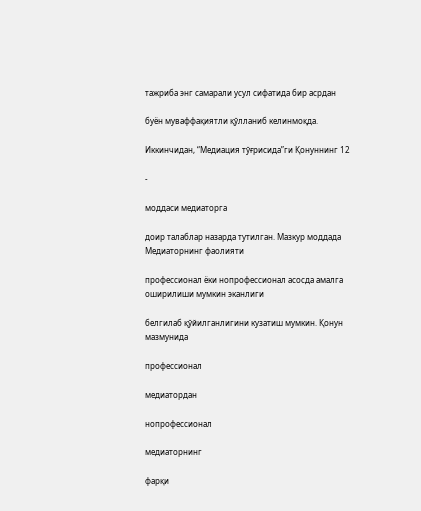тажриба энг самарали усул сифатида бир асрдан

буён муваффақиятли қўлланиб келинмоқда.

Иккинчидан, “Медиация тўғрисида”ги Қонуннинг 12

-

моддаси медиаторга

доир талаблар назарда тутилган. Мазкур моддада Медиаторнинг фаолияти

профессионал ёки нопрофессионал асосда амалга оширилиши мумкин эканлиги

белгилаб қўйилганлигини кузатиш мумкин. Қонун мазмунида

профессионал

медиатордан

нопрофессионал

медиаторнинг

фарқи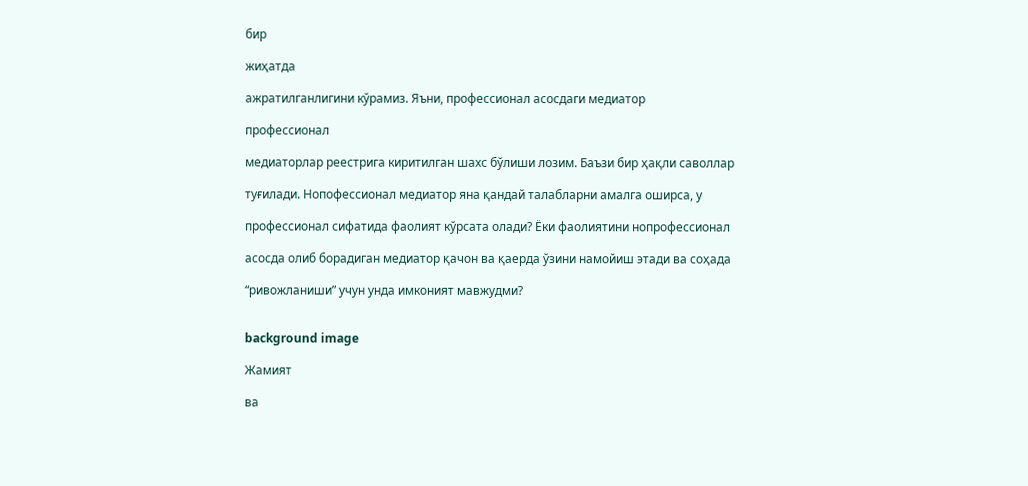бир

жиҳатда

ажратилганлигини кўрамиз. Яъни, профессионал асосдаги медиатор

профессионал

медиаторлар реестрига киритилган шахс бўлиши лозим. Баъзи бир ҳақли саволлар

туғилади. Нопофессионал медиатор яна қандай талабларни амалга оширса, у

профессионал сифатида фаолият кўрсата олади? Ёки фаолиятини нопрофессионал

асосда олиб борадиган медиатор қачон ва қаерда ўзини намойиш этади ва соҳада

“ривожланиши” учун унда имконият мавжудми?


background image

Жамият

ва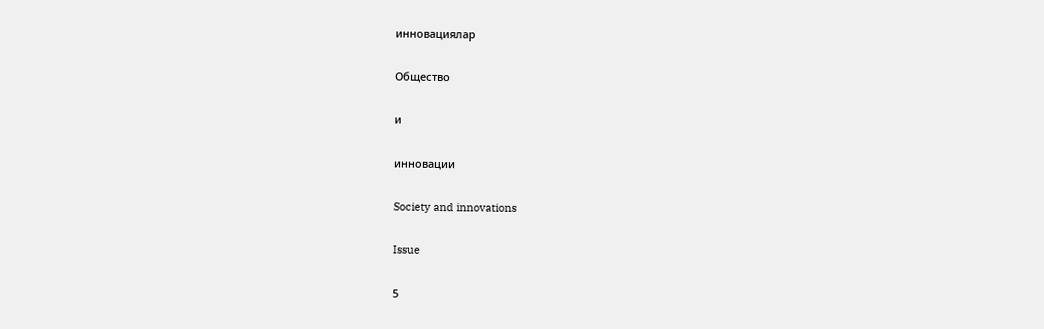инновациялар

Общество

и

инновации

Society and innovations

Issue

5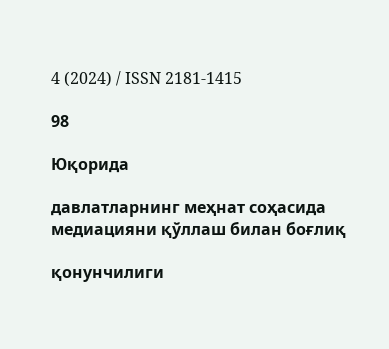4 (2024) / ISSN 2181-1415

98

Юқорида

давлатларнинг меҳнат соҳасида медиацияни қўллаш билан боғлиқ

қонунчилиги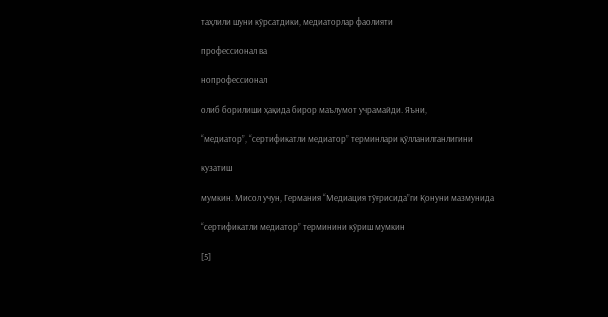таҳлили шуни кўрсатдики, медиаторлар фаолияти

профессионал ва

нопрофессионал

олиб борилиши ҳақида бирор маълумот учрамайди. Яъни,

“медиатор”, “сертификатли медиатор” терминлари қўлланилганлигини

кузатиш

мумкин. Мисол учун, Германия “Медиация тўғрисида”ги Қонуни мазмунида

“сертификатли медиатор” терминини кўриш мумкин

[5]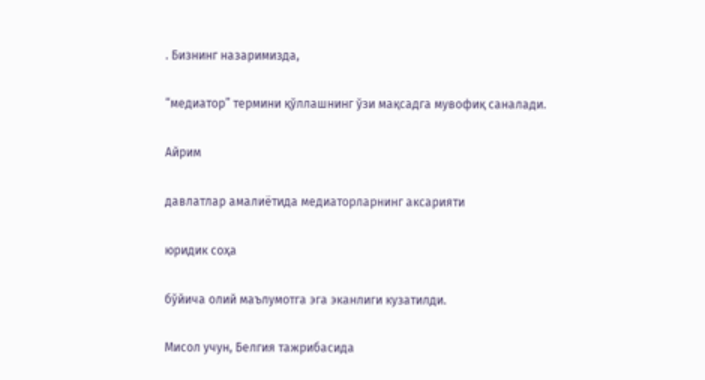. Бизнинг назаримизда,

“медиатор” термини қўллашнинг ўзи мақсадга мувофиқ саналади.

Айрим

давлатлар амалиётида медиаторларнинг аксарияти

юридик соҳа

бўйича олий маълумотга эга эканлиги кузатилди.

Мисол учун, Белгия тажрибасида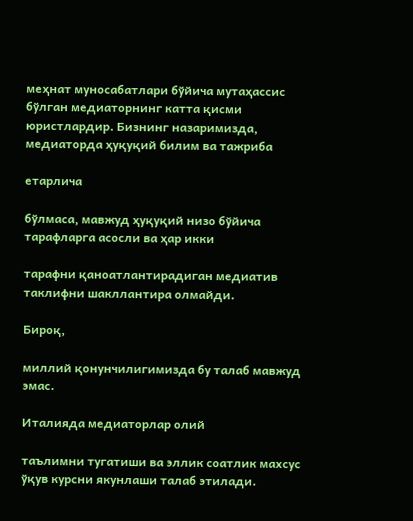меҳнат муносабатлари бўйича мутаҳассис бўлган медиаторнинг катта қисми
юристлардир. Бизнинг назаримизда, медиаторда ҳуқуқий билим ва тажриба

етарлича

бўлмаса, мавжуд ҳуқуқий низо бўйича тарафларга асосли ва ҳар икки

тарафни қаноатлантирадиган медиатив таклифни шакллантира олмайди.

Бироқ,

миллий қонунчилигимизда бу талаб мавжуд эмас.

Италияда медиаторлар олий

таълимни тугатиши ва эллик соатлик махсус ўқув курсни якунлаши талаб этилади.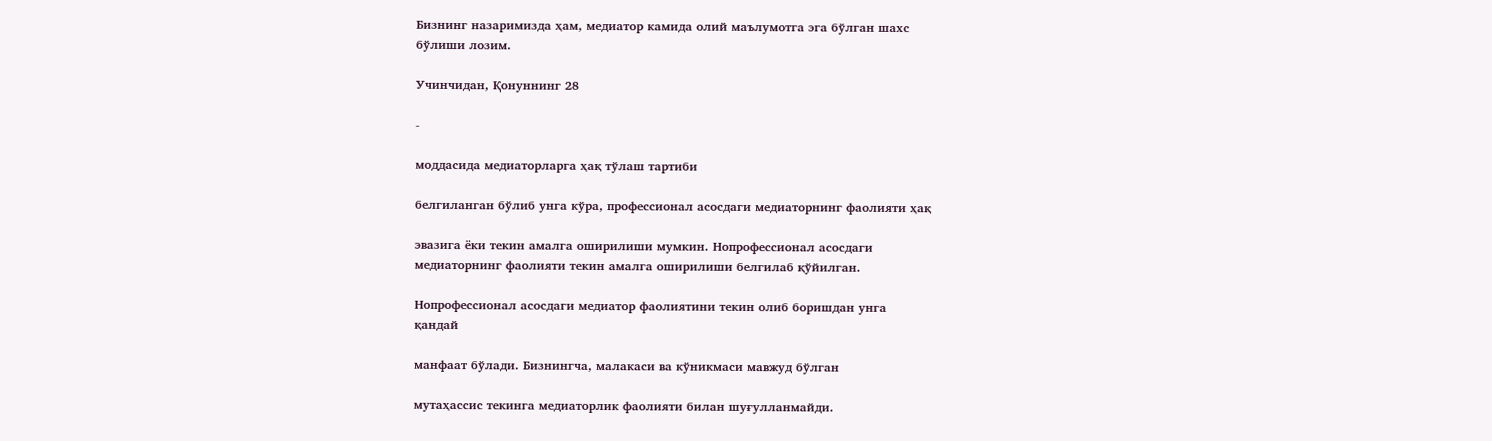Бизнинг назаримизда ҳам, медиатор камида олий маълумотга эга бўлган шахс
бўлиши лозим.

Учинчидан, Қонуннинг 28

-

моддасида медиаторларга ҳақ тўлаш тартиби

белгиланган бўлиб унга кўра, профессионал асосдаги медиаторнинг фаолияти ҳақ

эвазига ёки текин амалга оширилиши мумкин. Нопрофессионал асосдаги
медиаторнинг фаолияти текин амалга оширилиши белгилаб қўйилган.

Нопрофессионал асосдаги медиатор фаолиятини текин олиб боришдан унга
қандай

манфаат бўлади. Бизнингча, малакаси ва кўникмаси мавжуд бўлган

мутаҳассис текинга медиаторлик фаолияти билан шуғулланмайди.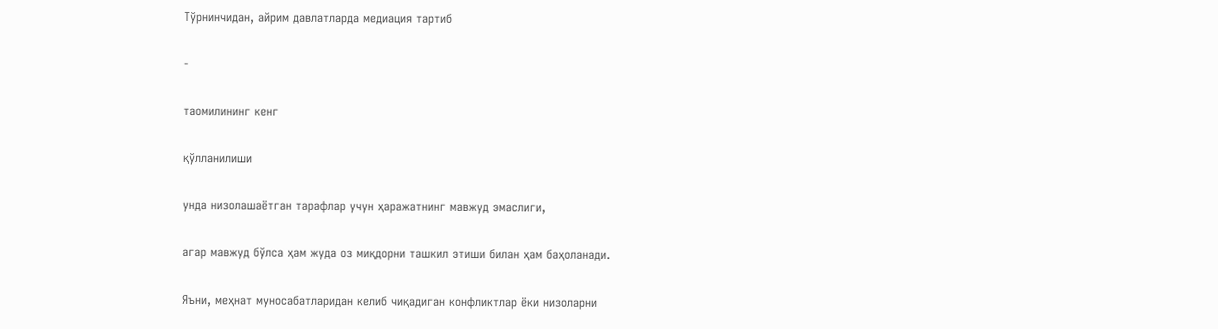Тўрнинчидан, айрим давлатларда медиация тартиб

-

таомилининг кенг

қўлланилиши

унда низолашаётган тарафлар учун ҳаражатнинг мавжуд эмаслиги,

агар мавжуд бўлса ҳам жуда оз миқдорни ташкил этиши билан ҳам баҳоланади.

Яъни, меҳнат муносабатларидан келиб чиқадиган конфликтлар ёки низоларни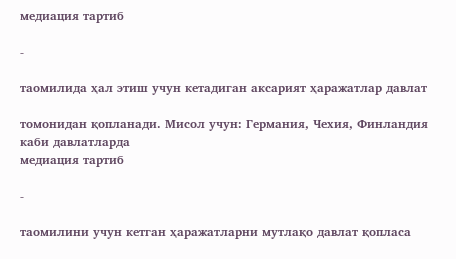медиация тартиб

-

таомилида ҳал этиш учун кетадиган аксарият ҳаражатлар давлат

томонидан қопланади. Мисол учун: Германия, Чехия, Финландия каби давлатларда
медиация тартиб

-

таомилини учун кетган ҳаражатларни мутлақо давлат қопласа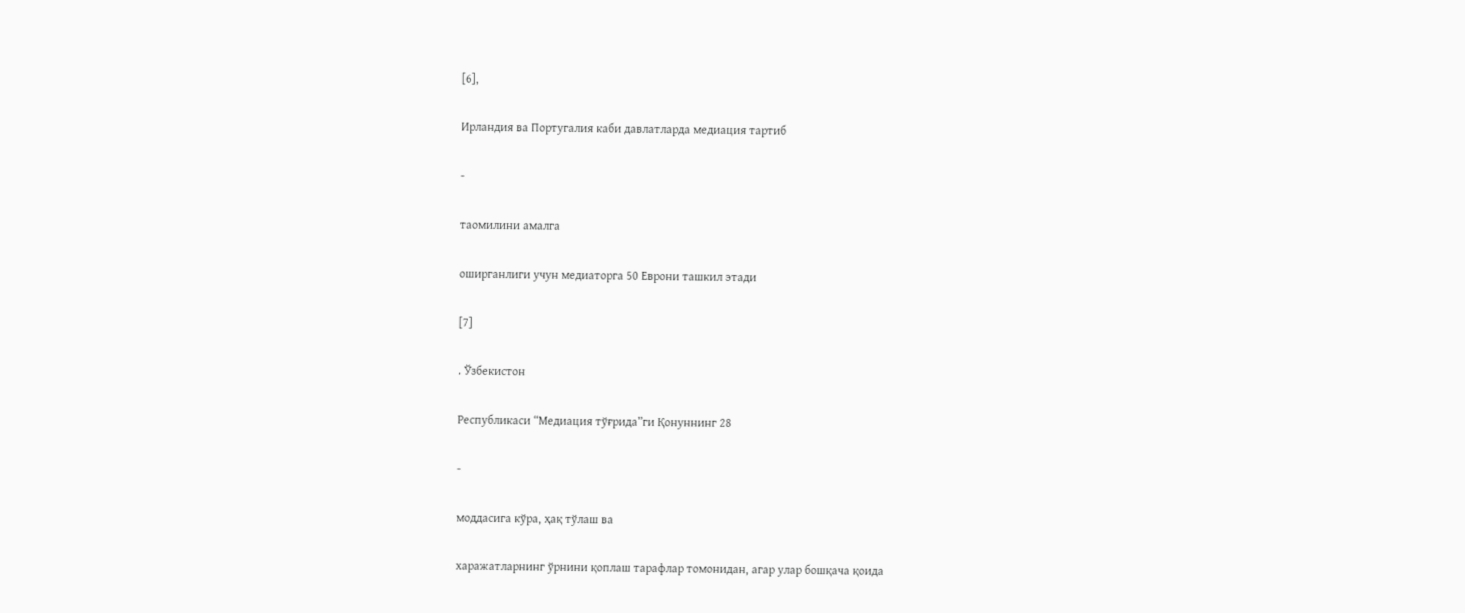[6],

Ирландия ва Португалия каби давлатларда медиация тартиб

-

таомилини амалга

оширганлиги учун медиаторга 50 Еврони ташкил этади

[7]

. Ўзбекистон

Республикаси “Медиация тўғрида”ги Қонуннинг 28

-

моддасига кўра, ҳақ тўлаш ва

харажатларнинг ўрнини қоплаш тарафлар томонидан, агар улар бошқача қоида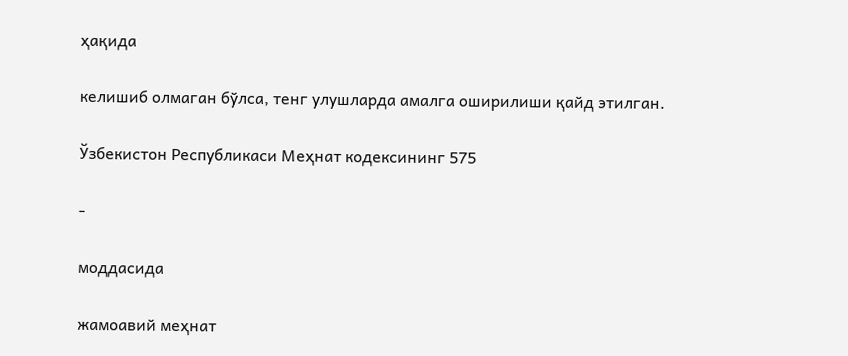ҳақида

келишиб олмаган бўлса, тенг улушларда амалга оширилиши қайд этилган.

Ўзбекистон Республикаси Меҳнат кодексининг 575

-

моддасида

жамоавий меҳнат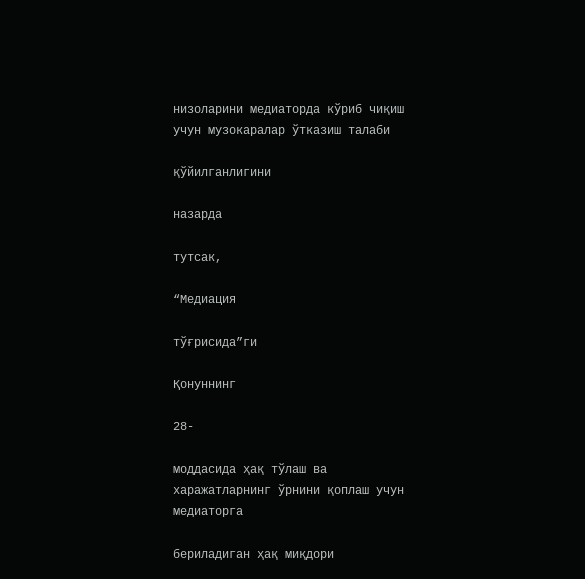низоларини медиаторда кўриб чиқиш учун музокаралар ўтказиш талаби

қўйилганлигини

назарда

тутсак,

“Медиация

тўғрисида”ги

Қонуннинг

28-

моддасида ҳақ тўлаш ва харажатларнинг ўрнини қоплаш учун медиаторга

бериладиган ҳақ миқдори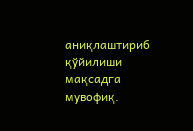аниқлаштириб қўйилиши мақсадга мувофиқ.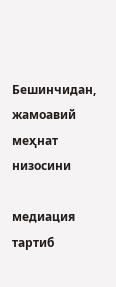Бешинчидан, жамоавий меҳнат низосини

медиация тартиб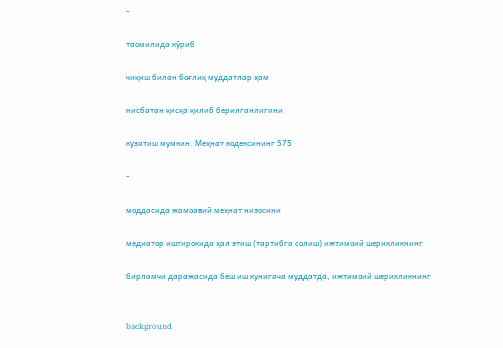-

таомилида кўриб

чиқиш билан боғлиқ муддатлар ҳам

нисбатан қисқа қилиб берилганлигини

кузатиш мумкин. Меҳнат кодексининг 575

-

моддасида жамоавий меҳнат низосини

медиатор иштирокида ҳал этиш (тартибга солиш) ижтимоий шерикликнинг

бирламчи даражасида беш иш кунигача муддатда, ижтимоий шерикликнинг


background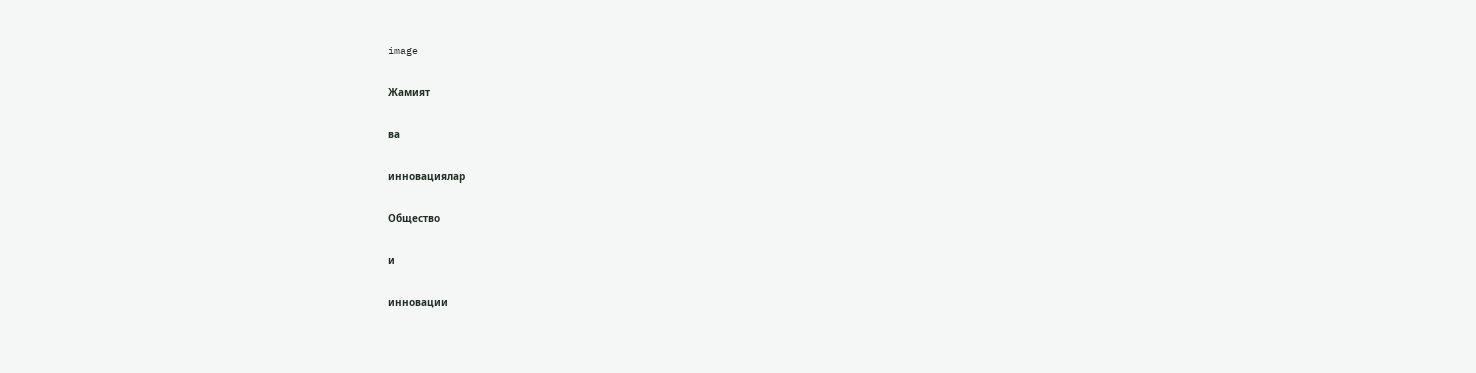image

Жамият

ва

инновациялар

Общество

и

инновации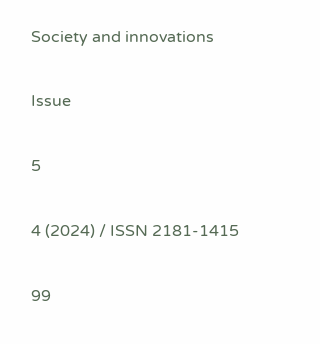Society and innovations

Issue

5

4 (2024) / ISSN 2181-1415

99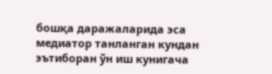бошқа даражаларида эса медиатор танланган кундан эътиборан ўн иш кунигача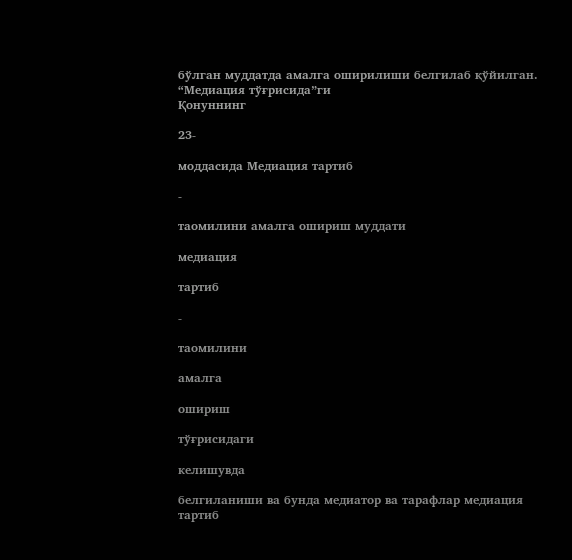бўлган муддатда амалга оширилиши белгилаб қўйилган. “Медиация тўғрисида”ги
Қонуннинг

23-

моддасида Медиация тартиб

-

таомилини амалга ошириш муддати

медиация

тартиб

-

таомилини

амалга

ошириш

тўғрисидаги

келишувда

белгиланиши ва бунда медиатор ва тарафлар медиация тартиб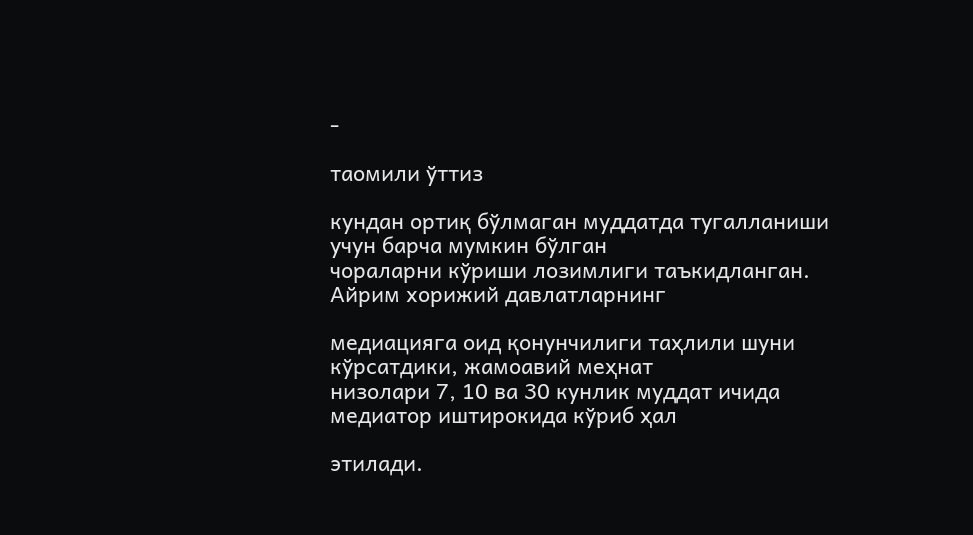-

таомили ўттиз

кундан ортиқ бўлмаган муддатда тугалланиши учун барча мумкин бўлган
чораларни кўриши лозимлиги таъкидланган. Айрим хорижий давлатларнинг

медиацияга оид қонунчилиги таҳлили шуни кўрсатдики, жамоавий меҳнат
низолари 7, 10 ва 30 кунлик муддат ичида медиатор иштирокида кўриб ҳал

этилади.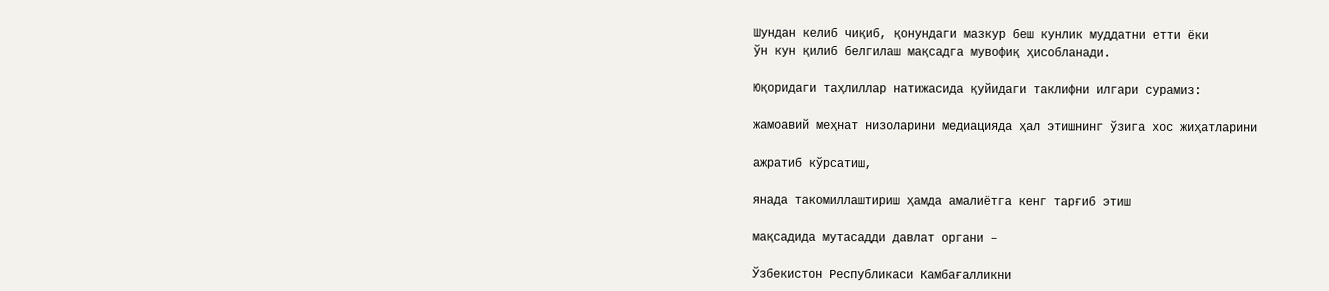Шундан келиб чиқиб, қонундаги мазкур беш кунлик муддатни етти ёки
ўн кун қилиб белгилаш мақсадга мувофиқ ҳисобланади.

Юқоридаги таҳлиллар натижасида қуйидаги таклифни илгари сурамиз:

жамоавий меҳнат низоларини медиацияда ҳал этишнинг ўзига хос жиҳатларини

ажратиб кўрсатиш,

янада такомиллаштириш ҳамда амалиётга кенг тарғиб этиш

мақсадида мутасадди давлат органи –

Ўзбекистон Республикаси Камбағалликни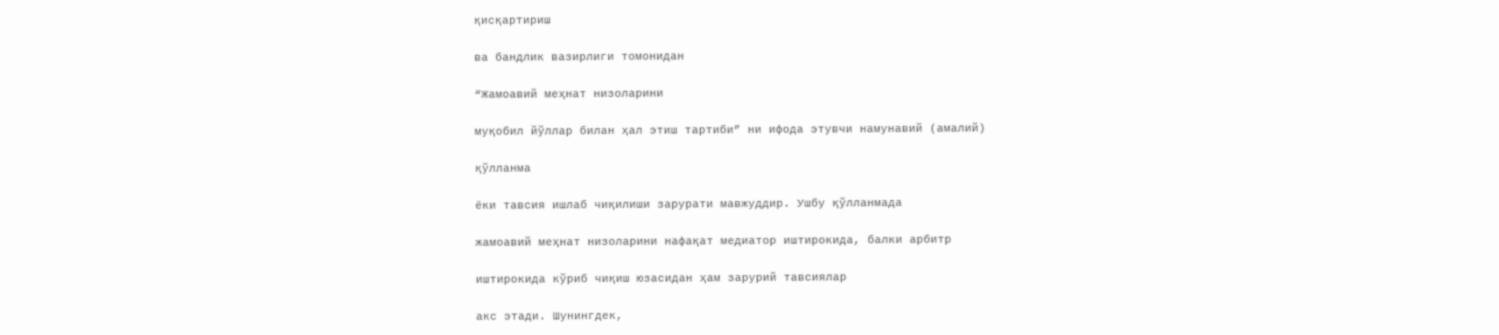қисқартириш

ва бандлик вазирлиги томонидан

“Жамоавий меҳнат низоларини

муқобил йўллар билан ҳал этиш тартиби” ни ифода этувчи намунавий (амалий)

қўлланма

ёки тавсия ишлаб чиқилиши зарурати мавжуддир. Ушбу қўлланмада

жамоавий меҳнат низоларини нафақат медиатор иштирокида, балки арбитр

иштирокида кўриб чиқиш юзасидан ҳам зарурий тавсиялар

акс этади. Шунингдек,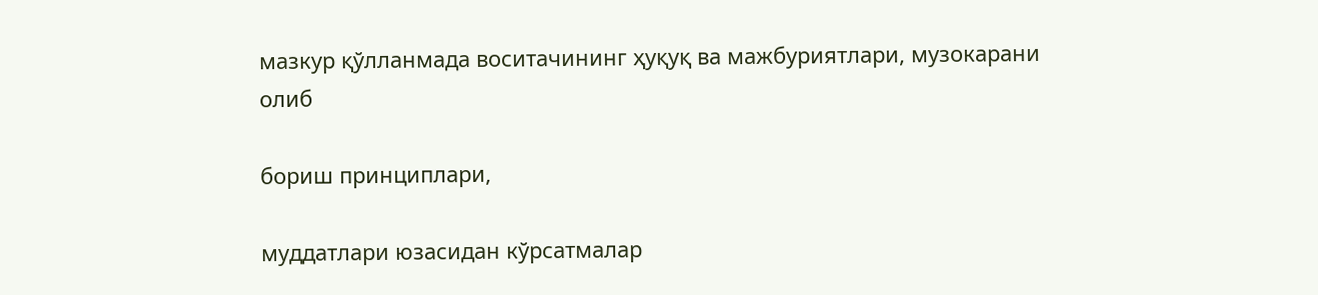мазкур қўлланмада воситачининг ҳуқуқ ва мажбуриятлари, музокарани олиб

бориш принциплари,

муддатлари юзасидан кўрсатмалар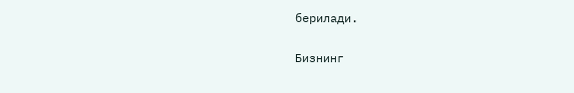берилади.

Бизнинг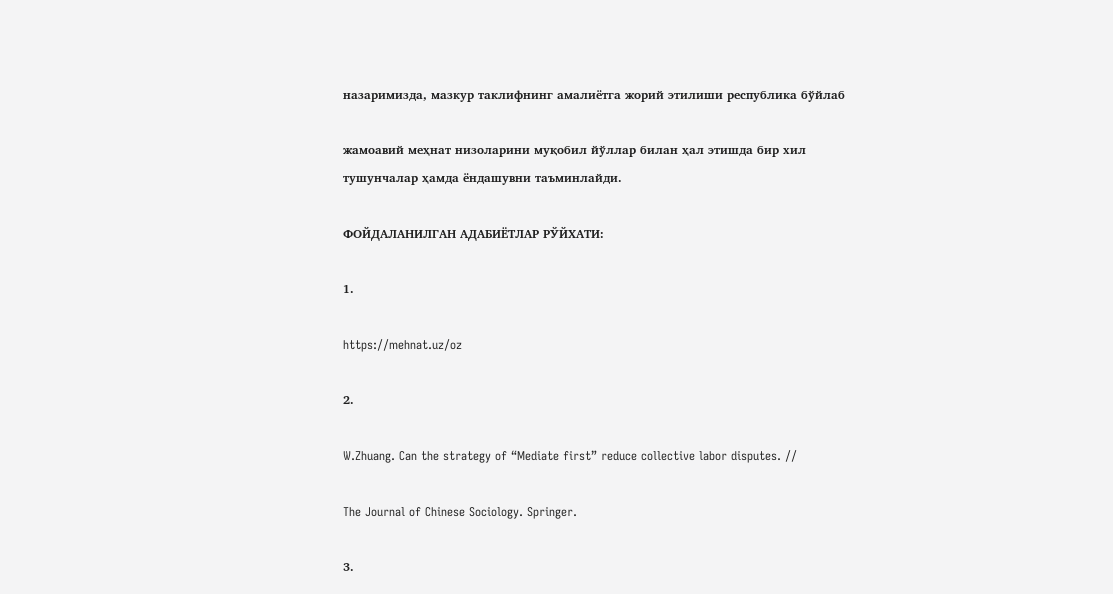назаримизда, мазкур таклифнинг амалиётга жорий этилиши республика бўйлаб

жамоавий меҳнат низоларини муқобил йўллар билан ҳал этишда бир хил
тушунчалар ҳамда ёндашувни таъминлайди.

ФОЙДАЛАНИЛГАН АДАБИЁТЛАР РЎЙХАТИ:

1.

https://mehnat.uz/oz

2.

W.Zhuang. Can the strategy of “Mediate first” reduce collective labor disputes. //

The Journal of Chinese Sociology. Springer.

3.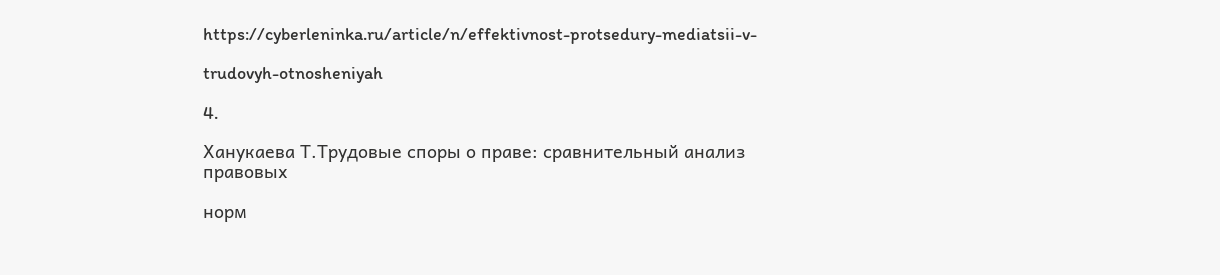https://cyberleninka.ru/article/n/effektivnost-protsedury-mediatsii-v-

trudovyh-otnosheniyah

4.

Ханукаева Т.Трудовые споры о праве: сравнительный анализ правовых

норм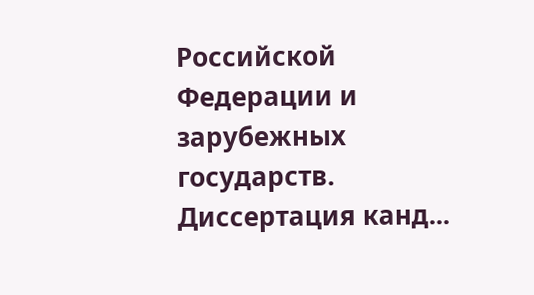Российской Федерации и зарубежных государств. Диссертация канд...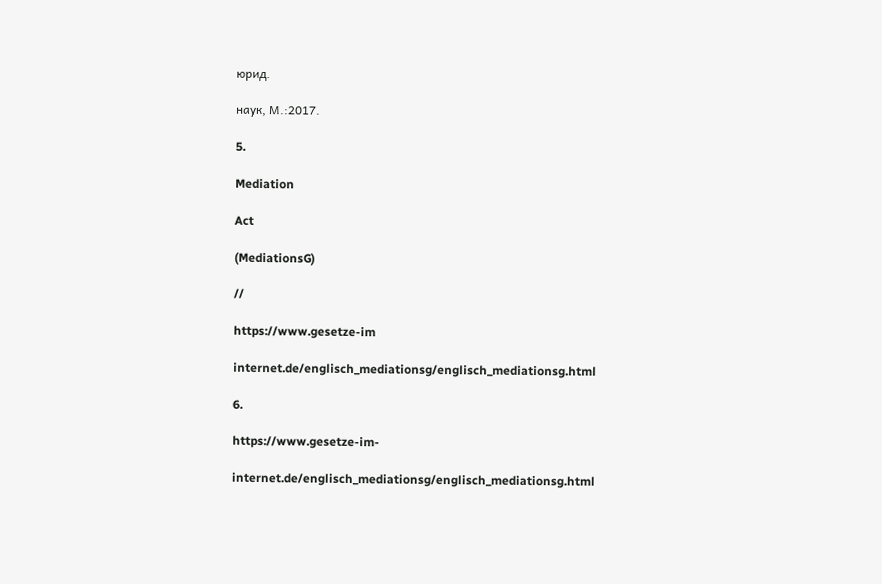юрид.

наук, М.:2017.

5.

Mediation

Act

(MediationsG)

//

https://www.gesetze-im

internet.de/englisch_mediationsg/englisch_mediationsg.html

6.

https://www.gesetze-im-

internet.de/englisch_mediationsg/englisch_mediationsg.html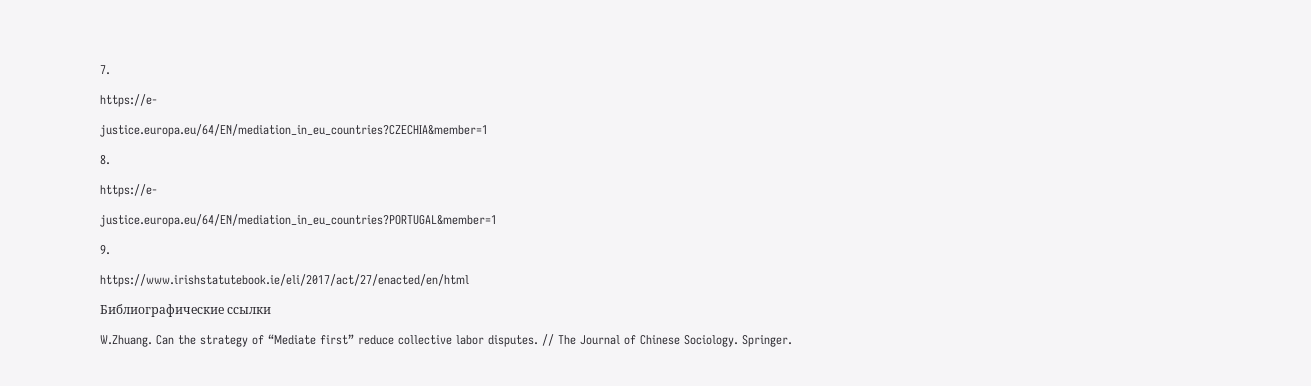7.

https://e-

justice.europa.eu/64/EN/mediation_in_eu_countries?CZECHIA&member=1

8.

https://e-

justice.europa.eu/64/EN/mediation_in_eu_countries?PORTUGAL&member=1

9.

https://www.irishstatutebook.ie/eli/2017/act/27/enacted/en/html

Библиографические ссылки

W.Zhuang. Can the strategy of “Mediate first” reduce collective labor disputes. // The Journal of Chinese Sociology. Springer.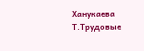Ханукаева Т.Трудовые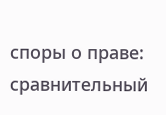споры о праве: сравнительный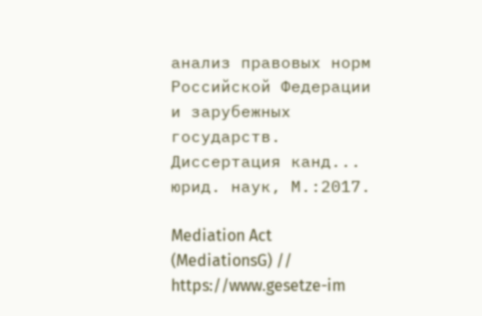анализ правовых норм Российской Федерации и зарубежных государств. Диссертация канд... юрид. наук, М.:2017.

Mediation Act (MediationsG) // https://www.gesetze-im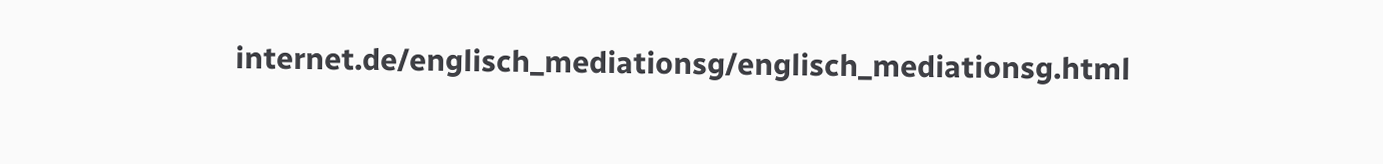internet.de/englisch_mediationsg/englisch_mediationsg.html